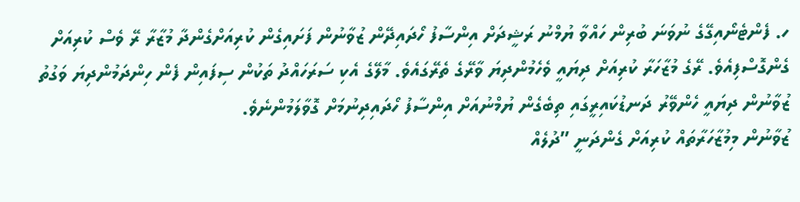ހ. ފެންޓެނޯއިގޭގެ ނުވަނަ ބުރިން ހައްވާ ޔުމްނު ރަޝީދަށް އިންސާފު ހޯދައިދޭން ޒުވާނުން ފަށައިގެން ކުރިއަށްގެންދާ މުޒާރާ ރޭ ވެސް ކުރިއަށް ގެންގޮސްފިއެވެ. ރޭގެ މުޒާހަރާ ކުރިއަށް ދިޔައީ ވެހެމުންދިޔަ ވާރޭގެ ތެރޭގައެވެ. މާލޭގެ އެކި ސަރަހައްދު ތަކުން ސިފައިން ފެން ހިންދަމުންދިޔަ ވަގުތު ޒުވާނުން ދިޔައީ ހެންވޭރު ދަނޑުކައިރީގައި ތިބެގެން ޔުމްނުއަށް އިންސާފު ހޯދައިދިނުމަށް ގޮވާލަމުންނެވެ.
ޒުވާނުން މިމުޒާހަރާތައް ކުރިއަށް ގެންދަނީ ”ދުލެއް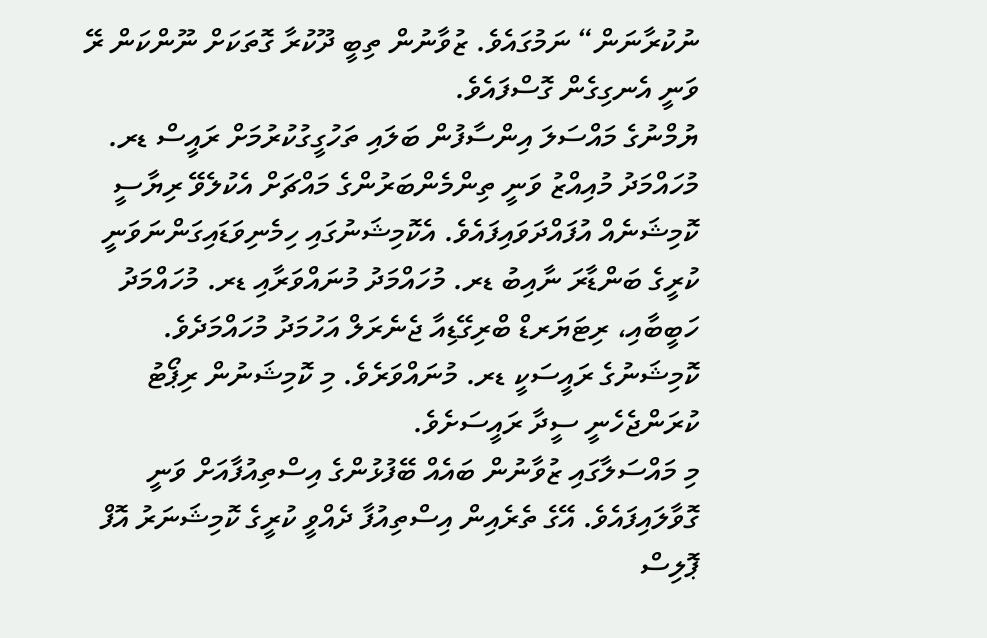ނުކުރާނަން“ ނަމުގައެވެ. ޒުވާނުން ތިބީ ދޫކުރާ ގޮތަކަށް ނޫންކަން ރޭ ވަނީ އެނގިގެން ގޮސްފައެވެ.
ޔުމްނުގެ މައްސަލަ އިންސާފުން ބަލައި ތަހުގީގުކުރުމަށް ރައީސް ޑރ. މުހައްމަދު މުއިއްޒު ވަނީ ތިންމެންބަރުންގެ މައްޗަށް އެކުލެވޭ ރިޔާސީ ކޮމިޝަނެއް އުފައްދަވައިފައެވެ. އެކޮމިޝަނުގައި ހިމެނިވަޑައިގަންނަވަނީ ކުރީގެ ބަންޑާރަ ނާއިބު ޑރ. މުހައްމަދު މުނައްވަރާއި ޑރ. މުހައްމަދު ހަބީބާއި، ރިޓަޔަރޑް ބްރިގޭޑިއާ ޖެނެރަލް އަހުމަދު މުހައްމަދެވެ. ކޮމިޝަނުގެ ރައީސަކީ ޑރ. މުނައްވަރެވެ. މި ކޮމިޝަނުން ރިޕޯޓު ކުރަންޖެހެނީ ސީދާ ރައީސަށެވެ.
މި މައްސަލާގައި ޒުވާނުން ބައެއް ބޭފުޅުންގެ އިސްތިއުފާއަށް ވަނީ ގޮވާލައިފައެވެ. އޭގެ ތެރެއިން އިސްތިއުފާ ދެއްވީ ކުރީގެ ކޮމިޝަނަރު އޮފް ޕޮލިސް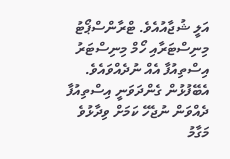އަލީ ޝުޖާއުއެވެ. ޓްރާންސްޕޯޓު މިނިސްޓަރާއި ހޯމް މިނިސްޓަރު އިސްތިއުފާ އެއް ނުދެއްވައެވެ. އެބޭފުޅުން ގެންދަވަނީ އިސްތިއުފާ ދެއްވަން ނުޖެހޭ ކަމަށް ވިދާޅުވެ މަގާމު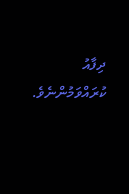ދިފާއު ކުރައްވަމުންނެވެ.